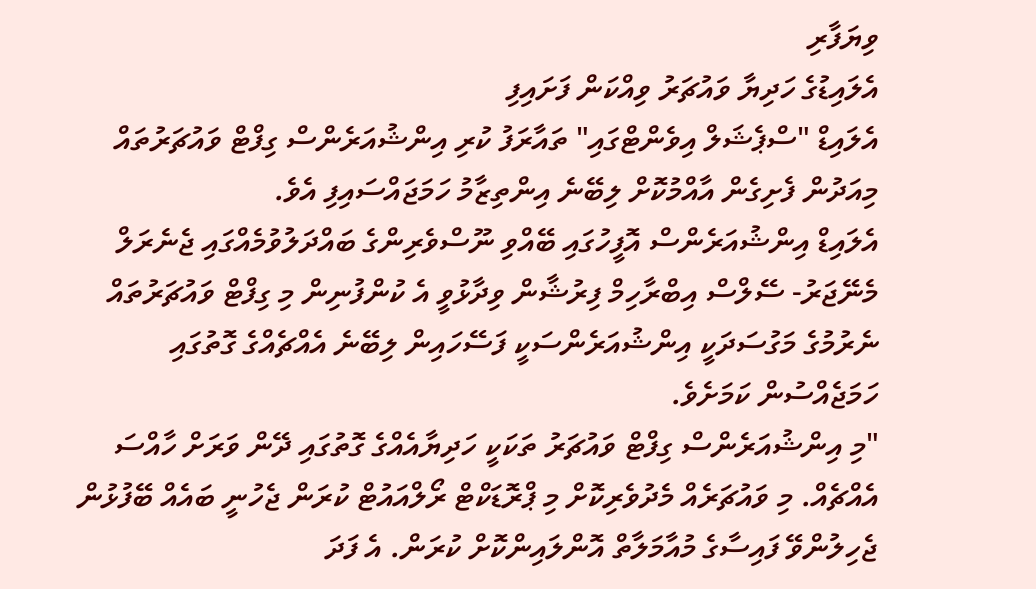ވިޔަފާރި
އެލައިޑުގެ ހަދިޔާ ވައުޗަރު ވިއްކަން ފަށައިފި
އެލައިޑް "ސްޕެޝަލް އިވެންޓްގައި" ތައާރަފު ކުރި އިންޝުއަރެންސް ގިފްޓް ވައުޗަރުތައް މިއަދުން ފެށިގެން އާއްމުކޮށް ލިބޭނެ އިންތިޒާމު ހަމަޖައްސައިފި އެވެ.
އެލައިޑް އިންޝުއަރެންސް އޮފީހުގައި ބޭއްވި ނޫސްވެރިންގެ ބައްދަލުވުމެއްގައި ޖެނެރަލް މެނޭޖަރު- ސޭލްސް އިބްރާހިމް ފިރުޝާން ވިދާޅުވީ އެ ކުންފުނިން މި ގިފްޓް ވައުޗަރުތައް ނެރުމުގެ މަގުސަދަކީ އިންޝުއަރެންސަކީ ފަސޭހައިން ލިބޭނެ އެއްޗެއްގެ ގޮތުގައި ހަމަޖެއްސުން ކަމަށެވެ.
"މި އިންޝުއަރެންސް ގިފްޓް ވައުޗަރު ތަކަކީ ހަދިޔާއެއްގެ ގޮތުގައި ދޭން ވަރަށް ހާއްސަ އެއްޗެއް. މި ވައުޗަރެއް މެދުވެރިކޮށް މި ޕްރޮޑަކްޓް ރޯލްއައުޓް ކުރަން ޖެހުނީ ބައެއް ބޭފުޅުން ޖެހިލުންވޭ ފައިސާގެ މުއާމަލާތް އޮންލައިންކޮށް ކުރަން. އެ ފަދަ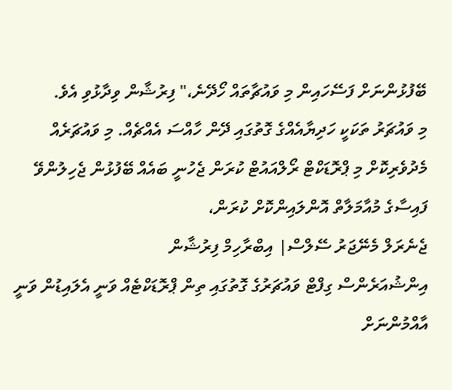ބޭފުޅުންނަށް ފަސޭހައިން މި ވައުޗާތައް ހޯދޭނެ،" ފިރުޝާން ވިދާޅުވި އެވެ.
މި ވައުޗަރު ތަކަކީ ހަދިޔާއެއްގެ ގޮތުގައި ދޭން ހާއްސަ އެއްޗެއް. މި ވައުޗަރެއް މެދުވެރިކޮށް މި ޕްރޮޑަކްޓް ރޯލްއައުޓް ކުރަން ޖެހުނީ ބައެއް ބޭފުޅުން ޖެހިލުންވޭ ފައިސާގެ މުއާމަލާތް އޮންލައިންކޮށް ކުރަން،
ޖެނެރަލް މެނޭޖަރު ސޭލްސް| އިބްރާހިމް ފިރުޝާން
އިންޝުއަރެންސް ގިފްޓް ވައުޗަރުގެ ގޮތުގައި ތިން ޕްރޮޑަކްޓެއް ވަނީ އެލައިޑުން ވަނީ އާއްމުންނަށް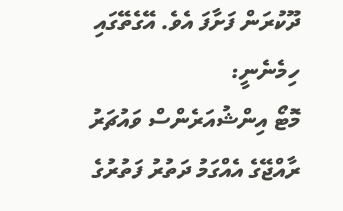ދޫކުރަން ފަށާފަ އެވެ. އޭގެތޭގައި ހިމެނެނީ:
މޮޓޯ އިންޝުއަރެންސް ވައުޗަރު
ރާއްޖޭގެ އެއްގަމު ދަތުރު ފަތުރުގެ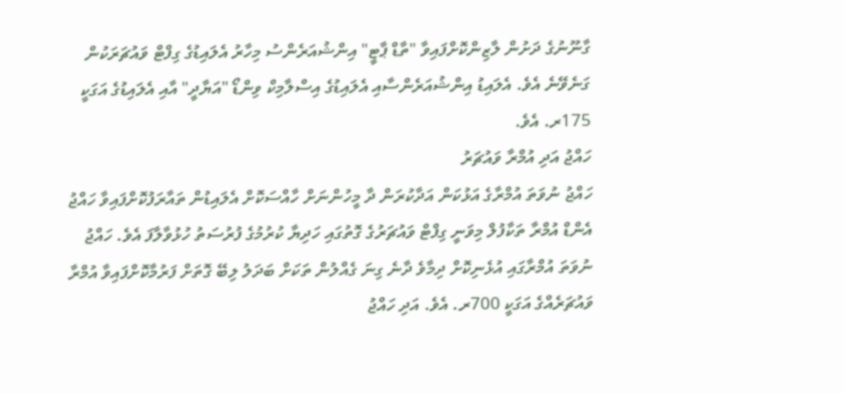ގާނޫނުގެ ދަށުން ލާޒިންކޮށްފައިވާ "ތާޑް ޕާޓީ" އިންޝުއަރެންސު މިހާރު އެލައިޑުގެ ގިފްޓް ވައުޗަރަކުން ގަނެވޭނެ އެވެ. އެލައިޑު އިންޝުއަރެންސާއި އެލައިޑުގެ އިސްލާމިކް ވިންޑޯ "އަޔާދީ" އާއި އެލައިޑުގެ އަގަކީ 175ރ. އެވެ.
ހައްޖު އަދި އުމްރާ ވައުޗަރު
ހައްޖު ނުވަތަ އުމްރާގެ އަޅުކަން އަދާކުރަން ދާ މީހުންނަށް ހާއްސަކޮށް އެލައިޑުން ތައާރަފުކޮށްފައިވާ ހައްޖު އެންޑް އުމްރާ ތަކާފުލް މިވަނީ ގިފްޓް ވައުޗަރުގެ ގޮތުގައި ހަދިޔާ ކުރުމުގެ ފުރުސަތު ހުޅުވާލާފަ އެވެ. ހައްޖު ނުވަތަ އުމްރާގައި އުޅެނިކޮށް ދިމާވެ ދާނެ ގިނަ ގެއްލުން ތަކަށް ބަދަލު ލިބޭ ގޮތަށް ފަރުމާކޮށްފައިވާ އުމްރާ ވައުޗަރެއްގެ އަގަކީ 700ރ. އެވެ. އަދި ހައްޖު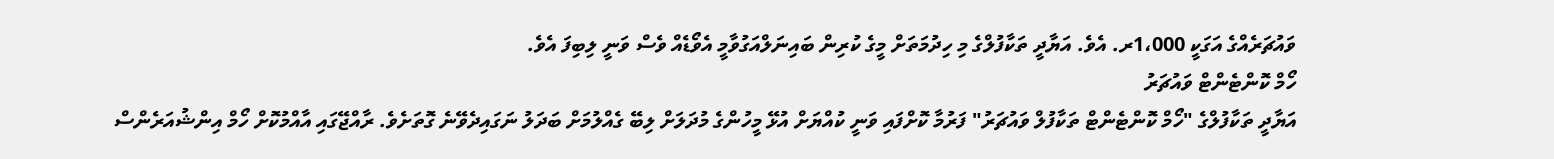ވައުޗަރެއްގެ އަގަކީ 1،000ރ. އެވެ. އަޔާދީ ތަކާފުލްގެ މި ހިދުމަތަށް މީގެ ކުރިން ބައިނަލްއަގުވާމީ އެވޯޑެއް ވެސް ވަނީ ލިބިފަ އެވެ.
ހޯމް ކޮންޓެންޓް ވައުޗަރު
އަޔާދީ ތަކާފުލްގެ "ހޯމް ކޮންޓެންޓް ތަކާފުލް ވައުޗަރު" ފަރުމާ ކޮށްފައި ވަނީ ކުއްޔަށް އުޅޭ މީހުންގެ މުދަލަށް ލިބޭ ގެއްލުމަށް ބަދަލު ނަގައިދެވޭނެ ގޮތަށެވެ. ރާއްޖޭގައި އާއްމުކޮށް ހޯމް އިންޝުއަރެންސް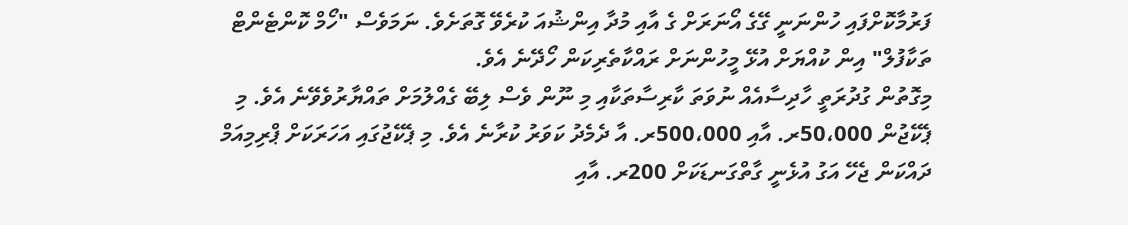ފަރުމާކޮށްފައި ހުންނަނީ ގޭގެ އޯނަރަށް ގެ އާއި މުދާ އިންޝުއަ ކުރެވޭ ގޮތަށެވެ. ނަމަވެސް "ހޯމް ކޮންޓެންޓް ތަކާފުލް" އިން ކުއްޔަށް އުޅޭ މީހުންނަށް ރައްކާތެރިކަން ހޯދޭނެ އެވެ.
މިގޮތުން ގުދުރަތީ ހާދިސާއެއް ނުވަތަ ކާރިސާތަކާއި މި ނޫން ވެސް ލިބޭ ގެއްލުމަށް ތައްޔާރުވެވޭނެ އެވެ. މި ޕެކޭޖުން 50،000ރ. އާއި 500،000ރ. އާ ދެމެދު ކަވަރު ކުރާނެ އެވެ. މި ޕެކޭޖުގައި އަހަރަކަށް ޕްރިމިއަމް ދައްކަން ޖެހޭ އަގު އުޅެނީ ގާތްގަނޑަކަށް 200ރ. އާއި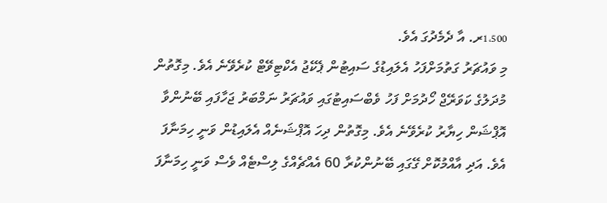1،500ރ. އާ ދެމެދުގަ އެވެ.
މި ވައުޗަރު ގަތުމަށްފަހު އެލައިޑުގެ ސައިޓުން ޕެކޭޖު އެކްޓިވޭޓް ކުރެވޭނެ އެވެ. މިގޮތުން މުދަލުގެ ކަވަރޭޖް ހޯދުމަށް ފަހު ވެބްސައިޓުގައި ވައުޗަރު ނަމްބަރު ޖަހާފައި ބޭނުންވާ އޮޕްޝަން ހިޔާރު ކުރެވޭނެ އެވެ. މިގޮތުން ދިހަ އޮޕްޝަނެއް އެލައިޑުން ވަނީ ހިމަނާފަ އެވެ. އަދި އާއްމުކޮށް ގޭގައި ބޭނުންކުރާ 60 އެއްޗެއްގެ ލިސްޓެއް ވެސް ވަނީ ހިމަނާފަ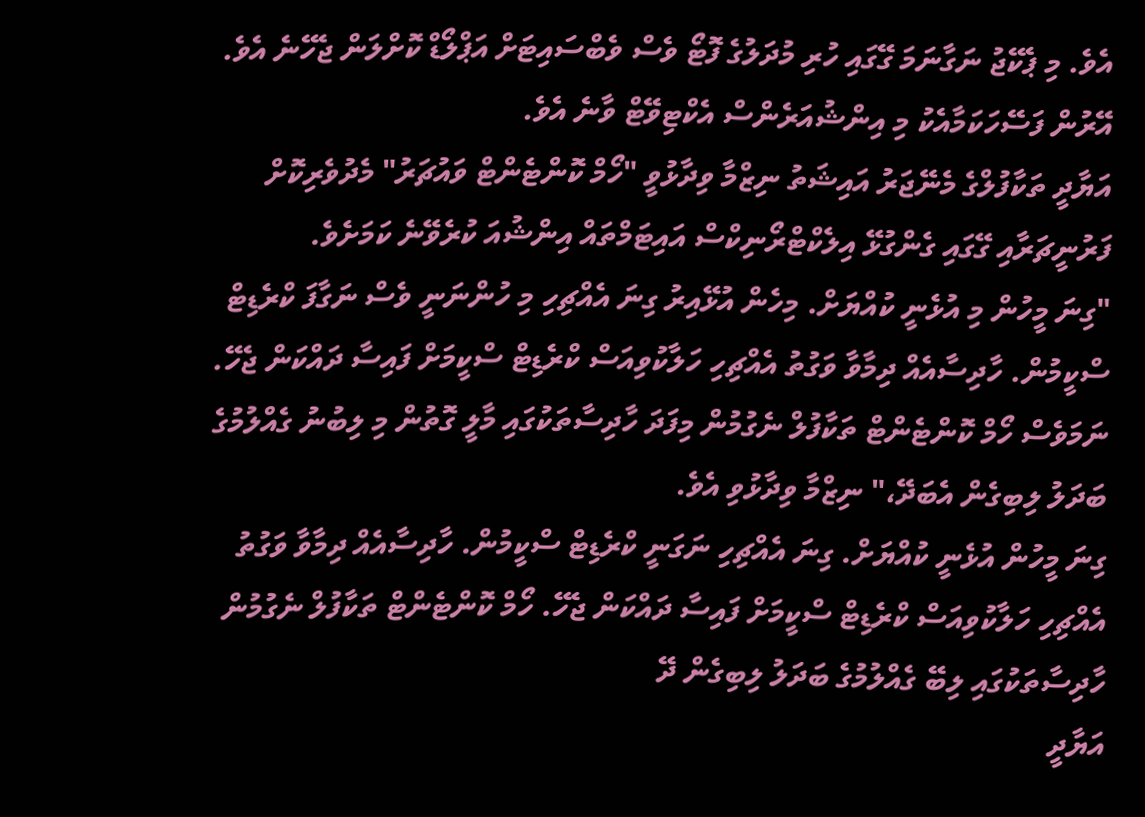އެވެ. މި ޕެކޭޖު ނަގާނަމަ ގޭގައި ހުރި މުދަލުގެ ފޮޓޯ ވެސް ވެބްސައިޓަށް އަޕްލޯޑް ކޮށްލަން ޖެހޭނެ އެވެ. އޭރުން ފަސޭހަކަމާއެކު މި އިންޝުއަރެންސް އެކްޓިވޭޓް ވާނެ އެވެ.
އަޔާދީ ތަކާފުލްގެ މެނޭޖަރު އައިޝަތު ނިޒްމާ ވިދާޅުވީ "ހޯމް ކޮންޓެންޓް ވައުޗަރު" މެދުވެރިކޮށް ފަރުނީޗަރާއި ގޭގައި ގެންގުޅޭ އިލެކްޓްރޯނިކްސް އައިޓަމްތައް އިންޝުއަ ކުރެވޭނެ ކަމަށެވެ.
"ގިނަ މީހުން މި އުޅެނީ ކުއްޔަށް. މިހެން އުޅޭއިރު ގިނަ އެއްޗިހި މި ހުންނަނީ ވެސް ނަގާފަ ކްރެޑިޓް ސްކީމުން. ހާދިސާއެއް ދިމާވާ ވަގުތު އެއްޗިހި ހަލާކުވިއަސް ކްރެޑިޓް ސްކީމަށް ފައިސާ ދައްކަން ޖެހޭ. ނަމަވެސް ހޯމް ކޮންޓެންޓް ތަކާފުލް ނެގުމުން މިފަދަ ހާދިސާތަކުގައި މާލީ ގޮތުން މި ލިބުނު ގެއްލުމުގެ ބަދަލު ލިބިގެން އެބަދޭ،" ނިޒްމާ ވިދާޅުވި އެވެ.
ގިނަ މީހުން އުޅެނީ ކުއްޔަށް. ގިނަ އެއްޗިހި ނަގަނީ ކްރެޑިޓް ސްކީމުން. ހާދިސާއެއް ދިމާވާ ވަގުތު އެއްޗިހި ހަލާކުވިއަސް ކްރެޑިޓް ސްކީމަށް ފައިސާ ދައްކަން ޖެހޭ. ހޯމް ކޮންޓެންޓް ތަކާފުލް ނެގުމުން ހާދިސާތަކުގައި ލިބޭ ގެއްލުމުގެ ބަދަލު ލިބިގެން ދޭ
އަޔާދީ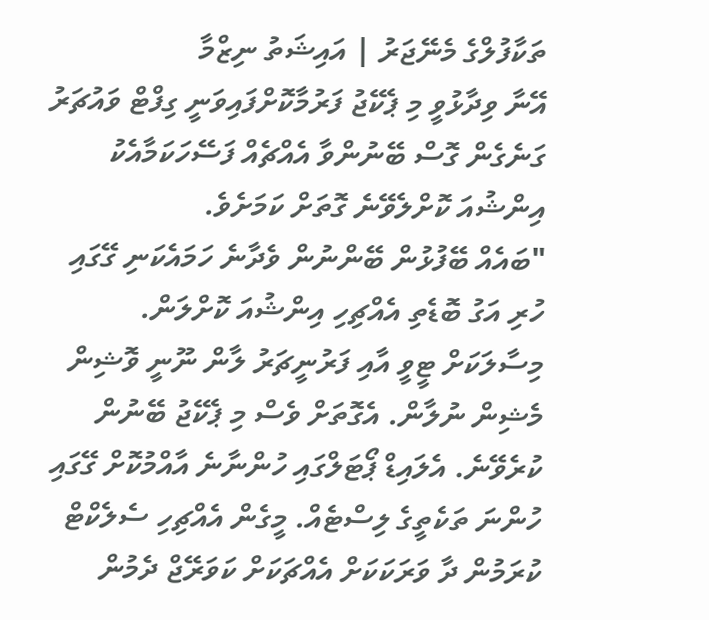ތަކާފުލްގެ މެނޭޖަރު | އައިޝަތު ނިޒްމާ
އޭނާ ވިދާޅުވީ މި ޕެކޭޖު ފަރުމާކޮށްފައިވަނީ ގިފްޓް ވައުޗަރު ގަނެގެން ގޮސް ބޭނުންވާ އެއްޗެއް ފަސޭހަކަމާއެކު އިންޝުއަ ކޮށްލެވޭނެ ގޮތަށް ކަމަށެވެ.
"ބައެއް ބޭފުޅުން ބޭންނުން ވެދާނެ ހަމައެކަނި ގޭގައި ހުރި އަގު ބޮޑެތި އެއްޗިހި އިންޝުއަ ކޮށްލަން. މިސާލަކަށް ޓީވީ އާއި ފަރުނީޗަރު ލާން ނޫނީ ވޮޝިން މެޝިން ނުލާން. އެގޮތަށް ވެސް މި ޕެކޭޖު ބޭނުން ކުރެވޭނެ. އެލައިޑް ޕޯޓަލްގައި ހުންނާނެ އާއްމުކޮށް ގޭގައި ހުންނަ ތަކެތީގެ ލިސްޓެއް. މީގެން އެއްޗިހި ސެލެކްޓް ކުރަމުން ދާ ވަރަކަކަށް އެއްޗަކަށް ކަވަރޭޖް ދެމުން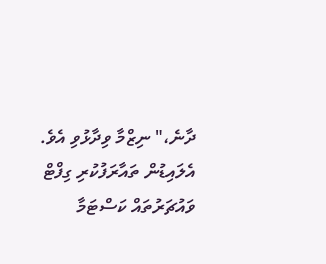ދާނެ،" ނިޒްމާ ވިދާޅުވި އެވެ.
އެލައިޑުން ތައާރަފުކުރި ގިފްޓް ވައުޗަރުތައް ކަސްޓަމާ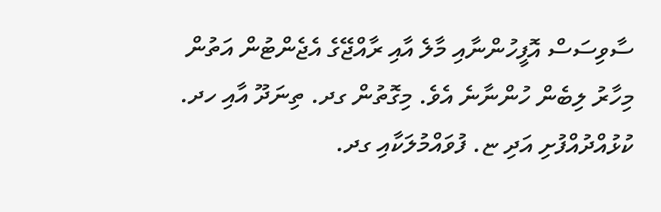ސާވިސަސް އޮފީހުންނާއި މާލެ އާއި ރާއްޖޭގެ އެޖެންޓުން އަތުން މިހާރު ލިބެން ހުންނާނެ އެވެ. މިގޮތުން ގދ. ތިނަދޫ އާއި ހދ. ކުޅުއްދުއްފުށި އަދި ޏ. ފުވައްމުލަކާއި ގދ.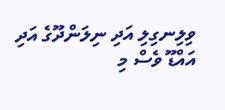ވިލިނގިލި އަދި ނިލަންދޫގެ އަދި އައްޑޫ ވެސް މި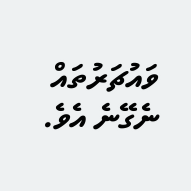ވައުޗަރުތައް ނެގޭނެ އެވެ.